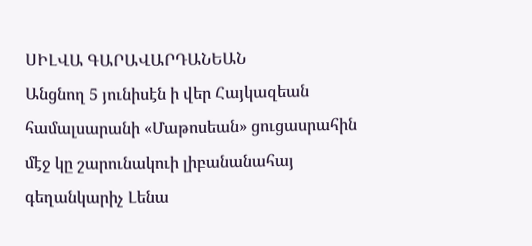ՍԻԼՎԱ ԳԱՐԱՎԱՐԴԱՆԵԱՆ
Անցնող 5 յունիսէն ի վեր Հայկազեան համալսարանի «Մաթոսեան» ցուցասրահին մէջ կը շարունակուի լիբանանահայ գեղանկարիչ Լենա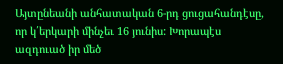Այտընեանի անհատական 6-րդ ցուցահանդէսը, որ կ՛երկարի մինչեւ 16 յունիս: Խորապէս ազդուած իր մեծ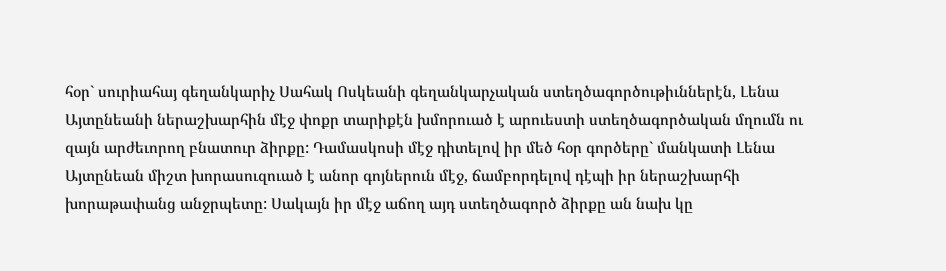հօր` սուրիահայ գեղանկարիչ Սահակ Ոսկեանի գեղանկարչական ստեղծագործութիւններէն, Լենա Այտընեանի ներաշխարհին մէջ փոքր տարիքէն խմորուած է արուեստի ստեղծագործական մղումն ու զայն արժեւորող բնատուր ձիրքը: Դամասկոսի մէջ դիտելով իր մեծ հօր գործերը` մանկատի Լենա Այտընեան միշտ խորասուզուած է անոր գոյներուն մէջ, ճամբորդելով դէպի իր ներաշխարհի խորաթափանց անջրպետը: Սակայն իր մէջ աճող այդ ստեղծագործ ձիրքը ան նախ կը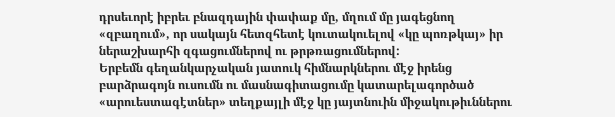դրսեւորէ իբրեւ բնազդային փափաք մը, մղում մը յագեցնող «զբաղում», որ սակայն հետզհետէ կուտակուելով «կը պոռթկայ» իր ներաշխարհի զգացումներով ու թրթռացումներով:
Երբեմն գեղանկարչական յատուկ հիմնարկներու մէջ իրենց բարձրագոյն ուսումն ու մասնագիտացումը կատարելագործած «արուեստագէտներ» տեղքայլի մէջ կը յայտնուին միջակութիւններու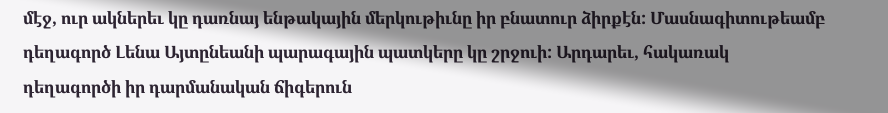մէջ, ուր ակներեւ կը դառնայ ենթակային մերկութիւնը իր բնատուր ձիրքէն: Մասնագիտութեամբ դեղագործ Լենա Այտընեանի պարագային պատկերը կը շրջուի: Արդարեւ, հակառակ դեղագործի իր դարմանական ճիգերուն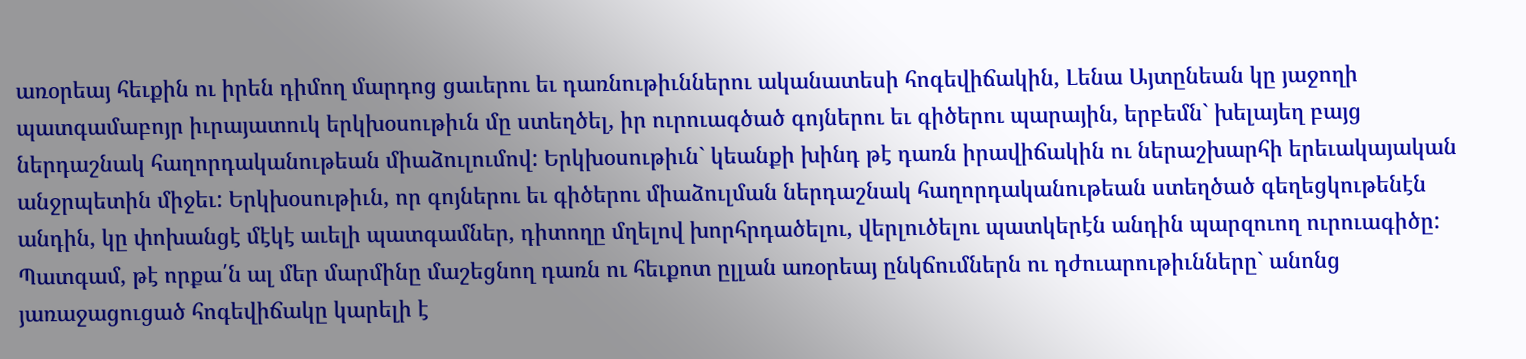առօրեայ հեւքին ու իրեն դիմող մարդոց ցաւերու եւ դառնութիւններու ականատեսի հոգեվիճակին, Լենա Այտընեան կը յաջողի պատգամաբոյր իւրայատուկ երկխօսութիւն մը ստեղծել, իր ուրուագծած գոյներու եւ գիծերու պարային, երբեմն` խելայեղ բայց ներդաշնակ հաղորդականութեան միաձուլումով: Երկխօսութիւն` կեանքի խինդ թէ դառն իրավիճակին ու ներաշխարհի երեւակայական անջրպետին միջեւ: Երկխօսութիւն, որ գոյներու եւ գիծերու միաձուլման ներդաշնակ հաղորդականութեան ստեղծած գեղեցկութենէն անդին, կը փոխանցէ մէկէ աւելի պատգամներ, դիտողը մղելով խորհրդածելու, վերլուծելու պատկերէն անդին պարզուող ուրուագիծը: Պատգամ, թէ որքա՛ն ալ մեր մարմինը մաշեցնող դառն ու հեւքոտ ըլլան առօրեայ ընկճումներն ու դժուարութիւնները` անոնց յառաջացուցած հոգեվիճակը կարելի է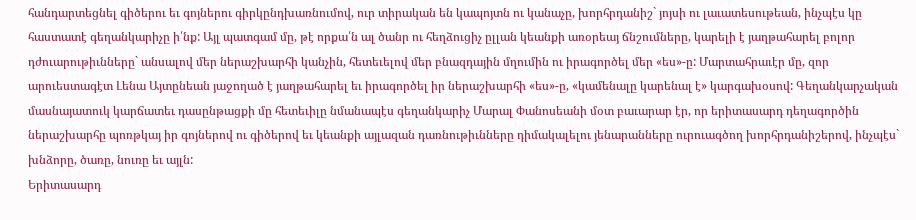հանդարտեցնել գիծերու եւ գոյներու գիրկընդխառնումով, ուր տիրական են կապոյտն ու կանաչը, խորհրդանիշ` յոյսի ու լաւատեսութեան, ինչպէս կը հաստատէ գեղանկարիչը ի՛նք: Այլ պատգամ մը, թէ որքա՛ն ալ ծանր ու հեղձուցիչ ըլլան կեանքի առօրեայ ճնշումները, կարելի է յաղթահարել բոլոր դժուարութիւնները` անսալով մեր ներաշխարհի կանչին, հետեւելով մեր բնազդային մղումին ու իրագործել մեր «ես»-ը: Մարտահրաւէր մը, զոր արուեստագէտ Լենա Այտընեան յաջողած է յաղթահարել եւ իրագործել իր ներաշխարհի «ես»-ը, «կամենալը կարենալ է» կարգախօսով: Գեղանկարչական մասնայատուկ կարճատեւ դասընթացքի մը հետեւիլը նմանապէս գեղանկարիչ Մարալ Փանոսեանի մօտ բաւարար էր, որ երիտասարդ դեղագործին ներաշխարհը պոռթկայ իր գոյներով ու գիծերով եւ կեանքի այլազան դառնութիւնները դիմակալելու յենարանները ուրուագծող խորհրդանիշերով, ինչպէս` խնձորը, ծառը, նուռը եւ այլն:
Երիտասարդ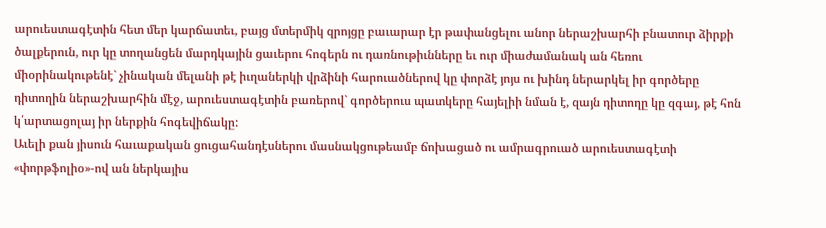արուեստագէտին հետ մեր կարճատեւ, բայց մտերմիկ զրոյցը բաւարար էր թափանցելու անոր ներաշխարհի բնատուր ձիրքի ծալքերուն, ուր կը տողանցեն մարդկային ցաւերու հոգերն ու դառնութիւնները եւ ուր միաժամանակ ան հեռու միօրինակութենէ` չինական մելանի թէ իւղաներկի վրձինի հարուածներով կը փորձէ յոյս ու խինդ ներարկել իր գործերը դիտողին ներաշխարհին մէջ, արուեստագէտին բառերով` գործերուս պատկերը հայելիի նման է, զայն դիտողը կը զգայ, թէ հոն կ՛արտացոլայ իր ներքին հոգեվիճակը:
Աւելի քան յիսուն հաւաքական ցուցահանդէսներու մասնակցութեամբ ճոխացած ու ամրագրուած արուեստագէտի «փորթֆոլիօ»-ով ան ներկայիս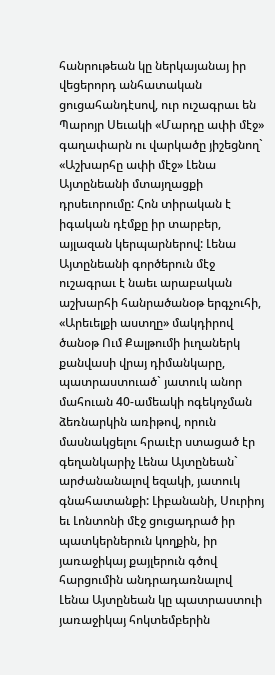հանրութեան կը ներկայանայ իր վեցերորդ անհատական ցուցահանդէսով, ուր ուշագրաւ են Պարոյր Սեւակի «Մարդը ափի մէջ» գաղափարն ու վարկածը յիշեցնող` «Աշխարհը ափի մէջ» Լենա Այտընեանի մտայղացքի դրսեւորումը: Հոն տիրական է իգական դէմքը իր տարբեր, այլազան կերպարներով: Լենա Այտընեանի գործերուն մէջ ուշագրաւ է նաեւ արաբական աշխարհի հանրածանօթ երգչուհի, «Արեւելքի աստղը» մակդիրով ծանօթ Ում Քալթումի իւղաներկ քանվասի վրայ դիմանկարը, պատրաստուած` յատուկ անոր մահուան 40-ամեակի ոգեկոչման ձեռնարկին առիթով, որուն մասնակցելու հրաւէր ստացած էր գեղանկարիչ Լենա Այտընեան` արժանանալով եզակի, յատուկ գնահատանքի: Լիբանանի, Սուրիոյ եւ Լոնտոնի մէջ ցուցադրած իր պատկերներուն կողքին, իր յառաջիկայ քայլերուն գծով հարցումին անդրադառնալով Լենա Այտընեան կը պատրաստուի յառաջիկայ հոկտեմբերին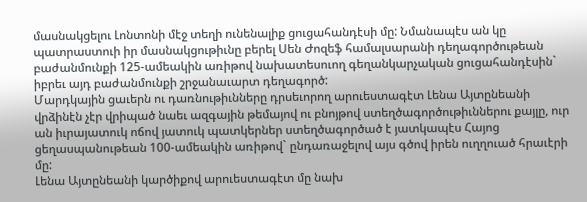մասնակցելու Լոնտոնի մէջ տեղի ունենալիք ցուցահանդէսի մը: Նմանապէս ան կը պատրաստուի իր մասնակցութիւնը բերել Սեն Ժոզեֆ համալսարանի դեղագործութեան բաժանմունքի 125-ամեակին առիթով նախատեսուող գեղանկարչական ցուցահանդէսին` իբրեւ այդ բաժանմունքի շրջանաւարտ դեղագործ:
Մարդկային ցաւերն ու դառնութիւնները դրսեւորող արուեստագէտ Լենա Այտընեանի վրձինէն չէր վրիպած նաեւ ազգային թեմայով ու բնոյթով ստեղծագործութիւններու քայլը, ուր ան իւրայատուկ ոճով յատուկ պատկերներ ստեղծագործած է յատկապէս Հայոց ցեղասպանութեան 100-ամեակին առիթով` ընդառաջելով այս գծով իրեն ուղղուած հրաւէրի մը:
Լենա Այտընեանի կարծիքով արուեստագէտ մը նախ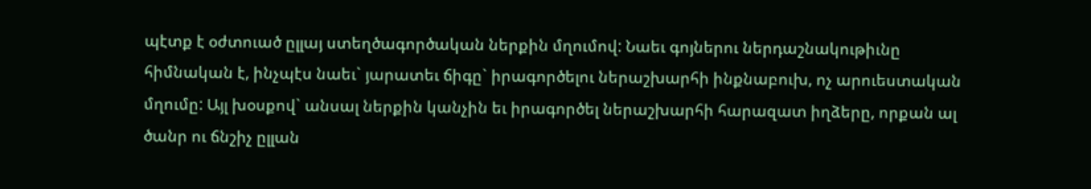պէտք է օժտուած ըլլայ ստեղծագործական ներքին մղումով: Նաեւ գոյներու ներդաշնակութիւնը հիմնական է, ինչպէս նաեւ` յարատեւ ճիգը` իրագործելու ներաշխարհի ինքնաբուխ, ոչ արուեստական մղումը: Այլ խօսքով` անսալ ներքին կանչին եւ իրագործել ներաշխարհի հարազատ իղձերը, որքան ալ ծանր ու ճնշիչ ըլլան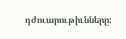դժուարութիւնները: